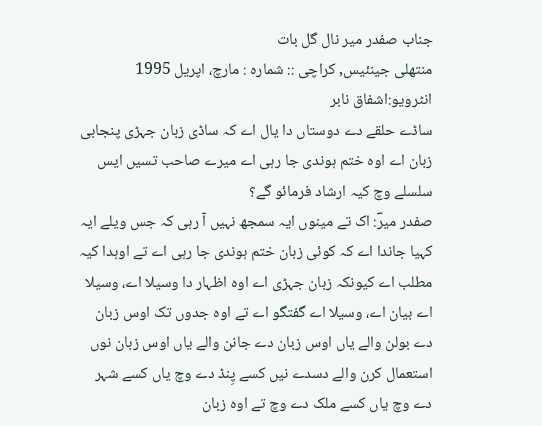جناب صفدر میر نال گل بات
منتھلی جینئیس, کراچی :: شمارہ : مارچ، اپریل 1995
انٹرویو:اشفاق نابر
ساڈے حلقے دے دوستاں دا یال اے کہ ساڈی زبان جہڑی پنجابی زبان اے اوہ ختم ہوندی جا رہی اے میرے صاحب تسیں ایس سلسلے وچ کیہ ارشاد فرمائو گے؟
صفدر میرؔ: اک تے مینوں ایہ سمجھ نہیں آ رہی کہ جس ویلے ایہ کہیا جاندا اے کہ کوئی زبان ختم ہوندی جا رہی اے تے اوہدا کیہ مطلب اے کیونکہ زبان جہڑی اے اوہ اظہار دا وسیلا اے، وسیلا اے بیان اے، وسیلا اے گفتگو اے تے اوہ جدوں تک اوس زبان دے بولن والے یاں اوس زبان دے جانن والے یاں اوس زبان نوں استعمال کرن والے دسدے نیں کسے پِنڈ دے وچ یاں کسے شہر دے وچ یاں کسے ملک دے وچ تے اوہ زبان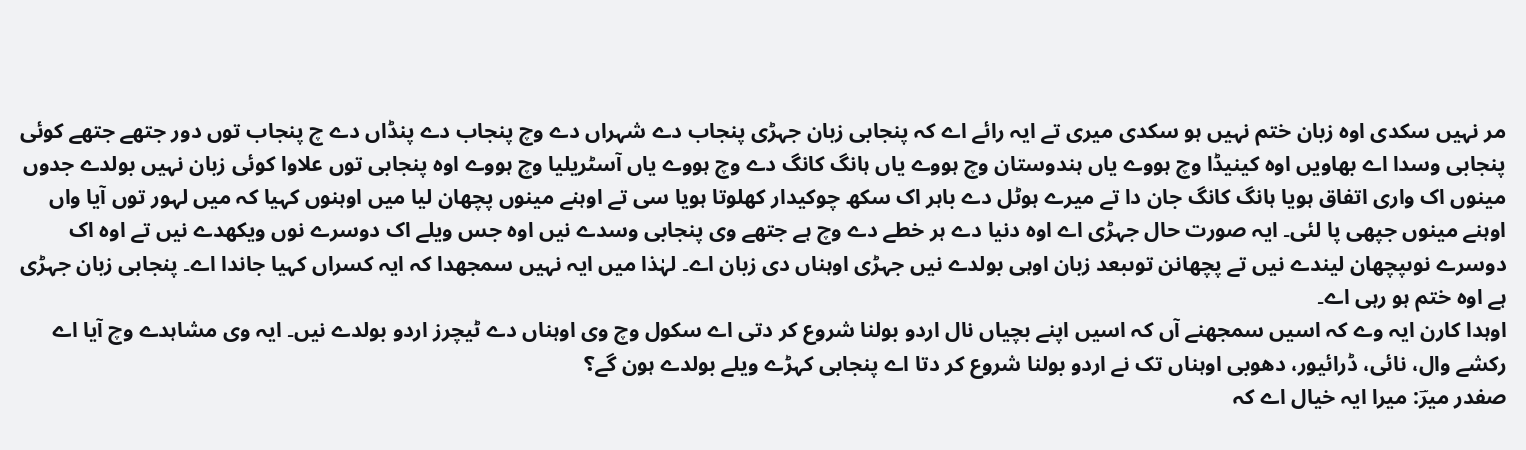مر نہیں سکدی اوہ زبان ختم نہیں ہو سکدی میری تے ایہ رائے اے کہ پنجابی زبان جہڑی پنجاب دے شہراں دے وچ پنجاب دے پنڈاں دے چ پنجاب توں دور جتھے جتھے کوئی پنجابی وسدا اے بھاویں اوہ کینیڈا وچ ہووے یاں ہندوستان وچ ہووے یاں ہانگ کانگ دے وچ ہووے یاں آسٹریلیا وچ ہووے اوہ پنجابی توں علاوا کوئی زبان نہیں بولدے جدوں مینوں اک واری اتفاق ہویا ہانگ کانگ جان دا تے میرے ہوٹل دے باہر اک سکھ چوکیدار کھلوتا ہویا سی تے اوہنے مینوں پچھان لیا میں اوہنوں کہیا کہ میں لہور توں آیا واں اوہنے مینوں جپھی پا لئی۔ ایہ صورت حال جہڑی اے اوہ دنیا دے ہر خطے دے وچ ہے جتھے وی پنجابی وسدے نیں اوہ جس ویلے اک دوسرے نوں ویکھدے نیں تے اوہ اک دوسرے نوںپچھان لیندے نیں تے پچھانن توںبعد زبان اوہی بولدے نیں جہڑی اوہناں دی زبان اے۔ لہٰذا میں ایہ نہیں سمجھدا کہ ایہ کسراں کہیا جاندا اے۔ پنجابی زبان جہڑی ہے اوہ ختم ہو رہی اے۔
اوہدا کارن ایہ وے کہ اسیں سمجھنے آں کہ اسیں اپنے بچیاں نال اردو بولنا شروع کر دتی اے سکول وچ وی اوہناں دے ٹیچرز اردو بولدے نیں۔ ایہ وی مشاہدے وچ آیا اے رکشے وال، نائی، ڈرائیور، دھوبی اوہناں تک نے اردو بولنا شروع کر دتا اے پنجابی کہڑے ویلے بولدے ہون گے؟
صفدر میرؔ: میرا ایہ خیال اے کہ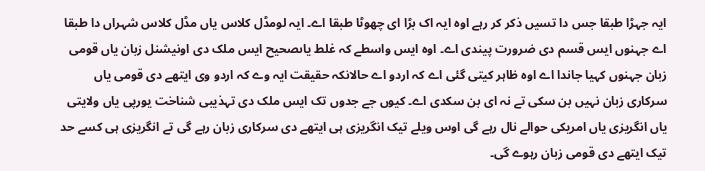ایہ جہڑا طبقا جس دا تسیں ذکر کر رہے اوہ ایہ اک بڑا ای چھوٹا طبقا اے۔ ایہ لومڈل کلاس یاں مڈل کلاس شہراں دا طبقا اے جہنوں ایس قسم دی ضرورت پیندی اے۔ اوہ ایس واسطے کہ غلط یاںصحیح ایس ملک دی اونیشنل زبان یاں قومی زبان جہنوں کہیا جاندا اے اوہ ظاہر کیتی گئی اے کہ اردو اے حالانکہ حقیقت ایہ وے کہ اردو وی ایتھے دی قومی یاں سرکاری زبان نہیں بن سکی تے نہ ای بن سکدی اے۔ کیوں جے جدوں تک ایس ملک دی تہذیبی شناخت یورپی یاں ولایتی یاں انگریزی یاں امریکی حوالے نال رہے گی اوس ویلے تیک انگریزی ہی ایتھے دی سرکاری زبان رہے گی تے انگریزی ہی کسے حد تیک ایتھے دی قومی زبان رہوے گی۔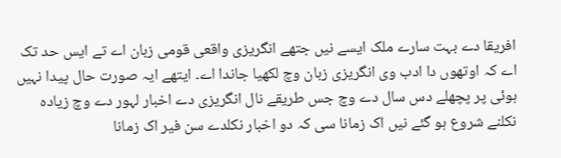افریقا دے بہت سارے ملک ایسے نیں جتھے انگریزی واقعی قومی زبان اے تے ایس حد تک اے کہ اوتھوں دا ادب وی انگریزی زبان وچ لکھیا جاندا اے۔ ایتھے ایہ صورت حال پیدا نہیں ہوئی پر پچھلے دس سال دے وچ جس طریقے نال انگریزی دے اخبار لہور دے وچ زیادہ نکلنے شروع ہو گئے نیں اک زمانا سی کہ دو اخبار نکلدے سن فیر اک زمانا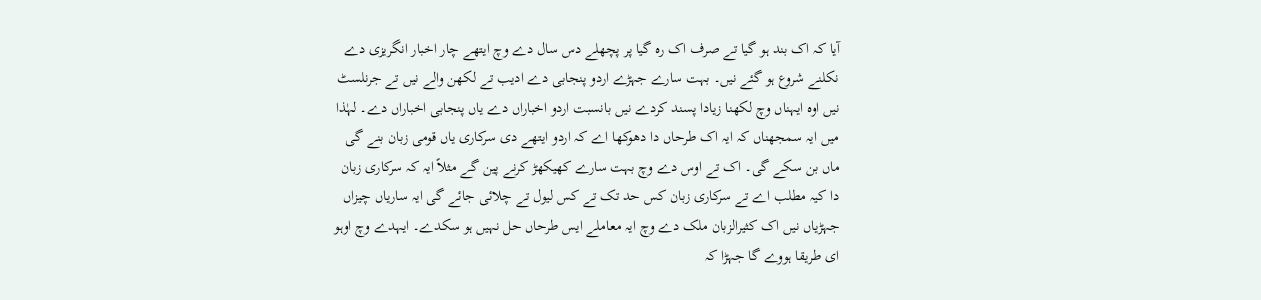آیا کہ اک بند ہو گیا تے صرف اک رہ گیا پر پچھلے دس سال دے وچ ایتھے چار اخبار انگریزی دے نکلنے شروع ہو گئے نیں۔ بہت سارے جہڑے اردو پنجابی دے ادیب تے لکھن والے نیں تے جرنلسٹ نیں اوہ ایہناں وچ لکھنا زیادا پسند کردے نیں بانسبت اردو اخباراں دے یاں پنجابی اخباراں دے۔ لہٰذا میں ایہ سمجھناں کہ ایہ اک طرحاں دا دھوکھا اے کہ اردو ایتھے دی سرکاری یاں قومی زبان بنے گی ماں بن سکے گی۔ اک تے اوس دے وچ بہت سارے کھیکھڑ کرنے پین گے مثلاً ایہ کہ سرکاری زبان دا کیہ مطلب اے تے سرکاری زبان کس حد تک تے کس لیول تے چلائی جائے گی ایہ ساریاں چیزاں جہڑیاں نیں اک کثیرالزبان ملک دے وچ ایہ معاملے ایس طرحاں حل نہیں ہو سکدے۔ ایہدے وچ اوہو ای طریقا ہووے گا جہڑا کہ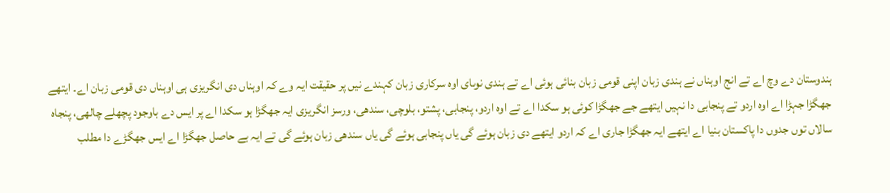ہندوستان دے وچ اے تے انج اوہناں نے ہندی زبان اپنی قومی زبان بنائی ہوئی اے تے ہندی نوںای اوہ سرکاری زبان کہندے نیں پر حقیقت ایہ وے کہ اوہناں دی انگریزی ہی اوہناں دی قومی زبان اے۔ ایتھے جھگڑا جہڑا اے اوہ اردو تے پنجابی دا نہیں ایتھے جے جھگڑا کوئی ہو سکدا اے تے اوہ اردو، پنجابی، پشتو، بلوچی، سندھی، ورسز انگریزی ایہ جھگڑا ہو سکدا اے پر ایس دے باوجود پچھلے چالھی، پنجاہ سالاں توں جدوں دا پاکستان بنیا اے ایتھے ایہ جھگڑا جاری اے کہ اردو ایتھے دی زبان ہوئے گی یاں پنجابی ہوئے گی یاں سندھی زبان ہوئے گی تے ایہ بے حاصل جھگڑا اے ایس جھگڑے دا مطلب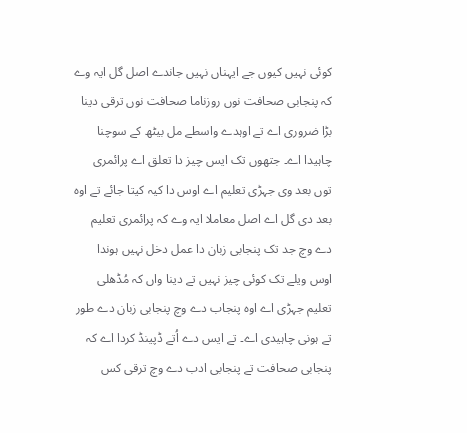کوئی نہیں کیوں جے ایہناں نہیں جاندے اصل گل ایہ وے کہ پنجابی صحافت نوں روزناما صحافت نوں ترقی دینا بڑا ضروری اے تے اوہدے واسطے مل بیٹھ کے سوچنا چاہیدا اے۔ جتھوں تک ایس چیز دا تعلق اے پرائمری توں بعد وی جہڑی تعلیم اے اوس دا کیہ کیتا جائے تے اوہ بعد دی گل اے اصل معاملا ایہ وے کہ پرائمری تعلیم دے وچ جد تک پنجابی زبان دا عمل دخل نہیں ہوندا اوس ویلے تک کوئی چیز نہیں تے دینا واں کہ مُڈھلی تعلیم جہڑی اے اوہ پنجاب دے وچ پنجابی زبان دے طور تے ہونی چاہیدی اے۔ تے ایس دے اُتے ڈپینڈ کردا اے کہ پنجابی صحافت تے پنجابی ادب دے وچ ترقی کس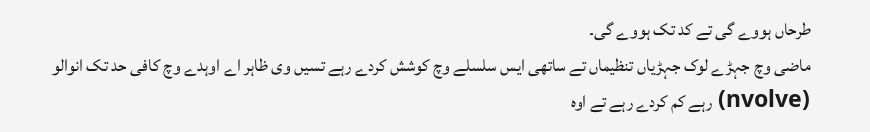طرحاں ہووے گی تے کد تک ہووے گی۔
ماضی وچ جہڑے لوک جہڑیاں تنظیماں تے ساتھی ایس سلسلے وچ کوشش کردے رہے تسیں وی ظاہر اے اوہدے وچ کافی حد تک انوالو (nvolve) رہے کم کردے رہے تے اوہ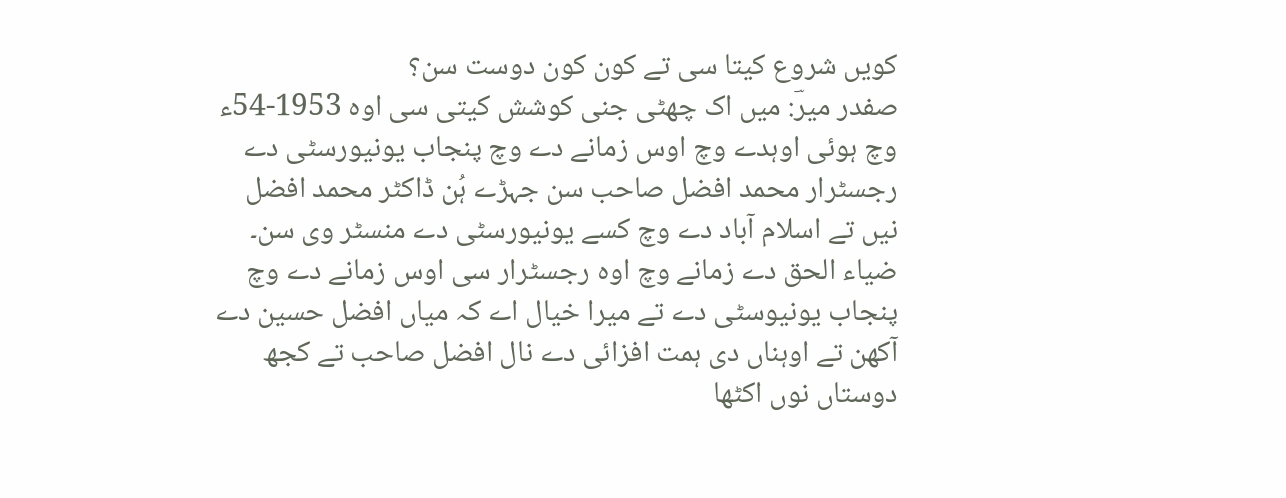کویں شروع کیتا سی تے کون کون دوست سن؟
صفدر میرؔ: میں اک چھٹی جنی کوشش کیتی سی اوہ 1953-54ء وچ ہوئی اوہدے وچ اوس زمانے دے وچ پنجاب یونیورسٹی دے رجسٹرار محمد افضل صاحب سن جہڑے ہُن ڈاکٹر محمد افضل نیں تے اسلام آباد دے وچ کسے یونیورسٹی دے منسٹر وی سن۔ ضیاء الحق دے زمانے وچ اوہ رجسٹرار سی اوس زمانے دے وچ پنجاب یونیوسٹی دے تے میرا خیال اے کہ میاں افضل حسین دے آکھن تے اوہناں دی ہمت افزائی دے نال افضل صاحب تے کجھ دوستاں نوں اکٹھا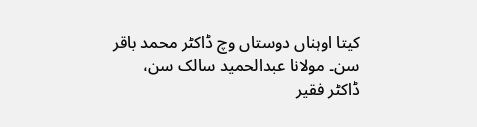کیتا اوہناں دوستاں وچ ڈاکٹر محمد باقر سن۔ مولانا عبدالحمید سالک سن، ڈاکٹر فقیر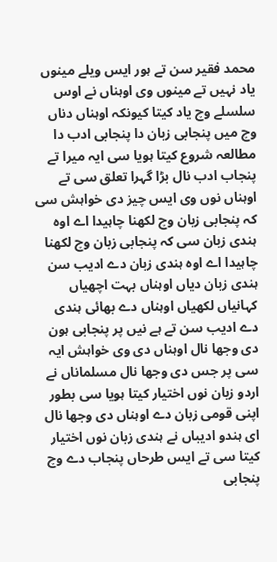محمد فقیر سن تے ہور ایس ویلے مینوں یاد نہیں تے مینوں وی اوہناں نے اوس سلسلے وچ یاد کیتا کیونکہ اوہناں دناں وچ میں پنجابی زبان دا پنجابی ادب دا مطالعہ شروع کیتا ہویا سی ایہ میرا تے پنجاب ادب نال بڑا گہرا تعلق سی تے اوہناں نوں وی ایس چیز دی خواہش سی کہ پنجابی زبان وچ لکھنا چاہیدا اے اوہ ہندی زبان سی کہ پنجابی زبان وچ لکھنا چاہیدا اے اوہ ہندی زبان دے ادیب سن ہندی زبان دیاں اوہناں بہت اچھیاں کہانیاں لکھیاں اوہناں دے بھائی ہندی دے ادیب سن تے ہے نیں پر پنجابی ہون دی وجھا نال اوہناں دی وی خواہش ایہ سی پر جس دی وجھا نال مسلماناں نے اردو زبان نوں اختیار کیتا ہویا سی بطور اپنی قومی زبان دے اوہناں دی وجھا نال ای ہندو ادیباں نے ہندی زبان نوں اختیار کیتا سی تے ایس طرحاں پنجاب دے وچ پنجابی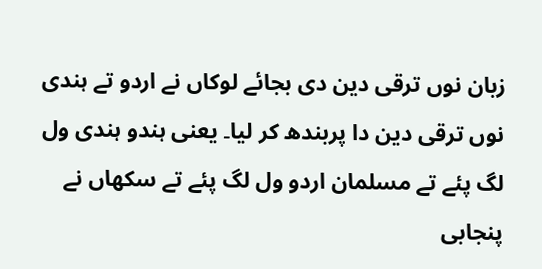زبان نوں ترقی دین دی بجائے لوکاں نے اردو تے ہندی نوں ترقی دین دا پربندھ کر لیا۔ یعنی ہندو ہندی ول لگ پئے تے مسلمان اردو ول لگ پئے تے سکھاں نے پنجابی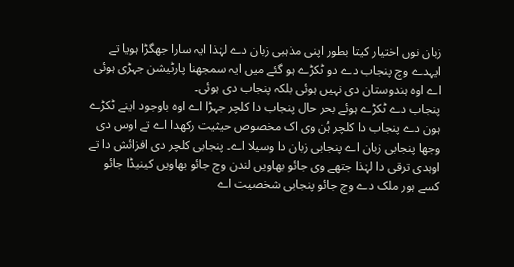زبان نوں اختیار کیتا بطور اپنی مذہبی زبان دے لہٰذا ایہ سارا جھگڑا ہویا تے ایہدے وچ پنجاب دے دو ٹکڑے ہو گئے میں ایہ سمجھنا پارٹیشن جہڑی ہوئی اے اوہ ہندوستان دی نہیں ہوئی بلکہ پنجاب دی ہوئی۔
پنجاب دے ٹکڑے ہوئے بحر حال پنجاب دا کلچر جہڑا اے اوہ باوجود اینے ٹکڑے ہون دے پنجاب دا کلچر ہُن وی اک مخصوص حیثیت رکھدا اے تے اوس دی وجھا پنجابی زبان اے پنجابی زبان دا وسیلا اے۔ پنجابی کلچر دی افزائش دا تے اوہدی ترقی دا لہٰذا جتھے وی جائو بھاویں لندن وچ جائو بھاویں کینیڈا جائو کسے ہور ملک دے وچ جائو پنجابی شخصیت اے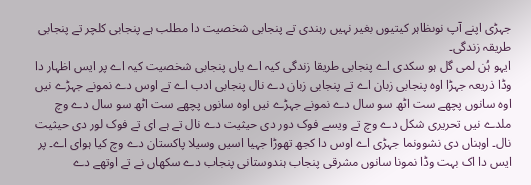جہڑی اپنے آپ نوںظاہر کیتیوں بغیر نہیں رہندی تے پنجابی شخصیت دا مطلب ہے پنجابی کلچر تے پنجابی طریقہ زندگی۔
ایہو ہُن لمی گل ہو سکدی اے پنجابی طریقا زندگی کیہ اے یاں پنجابی شخصیت کیہ اے پر ایس اظہار دا وڈا ذریعہ جہڑا اوہ پنجابی زبان اے تے پنجابی زبان دے نال پنجابی ادب اے تے اوس دے نمونے جہڑے نیں اوہ سانوں پچھے ست اٹھ سو سال دے نمونے جہڑے نیں اوہ سانوں پچھے ست اٹھ سو سال دے وچ ملدے نیں تحریری شکل دے وچ تے ویسے فوک دور دی حیثیت دے نال تے ہے ای تے فوک لور دی حیثیت نال۔ اوہناں دی نشوونما جہڑی اے اوس دا کجھ تھوڑا جہیا اسیں وسیلا پاکستان دے وچ کیا ہوای اے۔ پر ایس دا اک بہت وڈا نمونا سانوں مشرقی پنجاب ہندوستانی پنجاب دے سکھاں نے تے اوتھے دے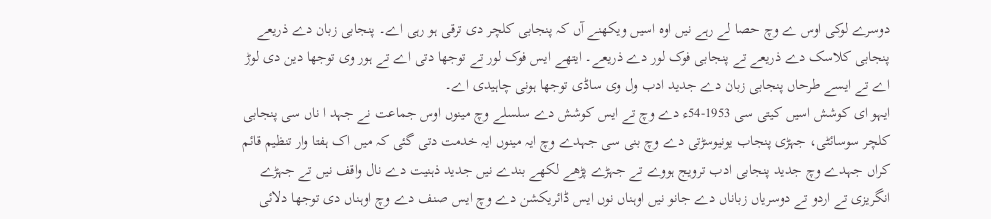دوسرے لوکی اوس ے وچ حصا لے رہے نیں اوہ اسیں ویکھنے آں کہ پنجابی کلچر دی ترقی ہو رہی اے۔ پنجابی زبان دے ذریعے پنجابی کلاسک دے ذریعے تے پنجابی فوک لور دے ذریعے۔ ایتھے ایس فوک لور تے توجھا دتی اے تے ہور وی توجھا دین دی لوڑ اے تے ایسے طرحاں پنجابی زبان دے جدید ادب ول وی ساڈی توجھا ہونی چاہیدی اے۔
ایہو ای کوشش اسیں کیتی سی 1953-54ء دے وچ تے ایس کوشش دے سلسلے وچ مینوں اوس جماعت نے جہد ا ناں سی پنجابی کلچر سوسائٹی، جہڑی پنجاب یونیوسڑتی دے وچ بنی سی جہدے وچ ایہ مینوں ایہ خدمت دتی گئی کہ میں اک ہفتا وار تنظیم قائم کراں جہدے وچ جدید پنجابی ادب ترویج ہووے تے جہڑے پڑھے لکھے بندے نیں جدید ذہنیت دے نال واقف نیں تے جہڑے انگریزی تے اردو تے دوسریاں زباناں دے جانو نیں اوہناں نوں ایس ڈائریکشن دے وچ ایس صنف دے وچ اوہناں دی توجھا دلائی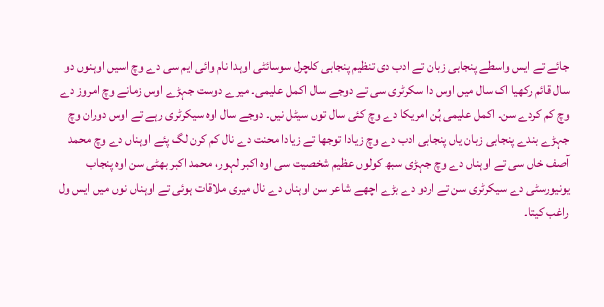جائے تے ایس واسطے پنجابی زبان تے ادب دی تنظیم پنجابی کلچرل سوسائٹی اوہدا نام وائی ایم سی دے وچ اسیں اوہنوں دو سال قائم رکھیا اک سال میں اوس دا سکرٹری سی تے دوجے سال اکمل علیمی۔ میرے دوست جہڑے اوس زمانے وچ امروز دے وچ کم کردے سن۔ اکمل علیمی ہُن امریکا دے وچ کئی سال توں سیٹل نیں۔ دوجے سال اوہ سیکرٹری رہے تے اوس دوران وچ جہڑے بندے پنجابی زبان یاں پنجابی ادب دے وچ زیادا توجھا تے زیادا محنت دے نال کم کرن لگ پئے اوہناں دے وچ محمد آصف خاں سی تے اوہناں دے وچ جہڑی سبھ کولوں عظیم شخصیت سی اوہ اکبر لہور، محمد اکبر بھٹی سن اوہ پنجاب یونیورسٹی دے سیکرٹری سن تے اردو دے بڑے اچھے شاعر سن اوہناں دے نال میری ملاقات ہوئی تے اوہناں نوں میں ایس ول راغب کیتا۔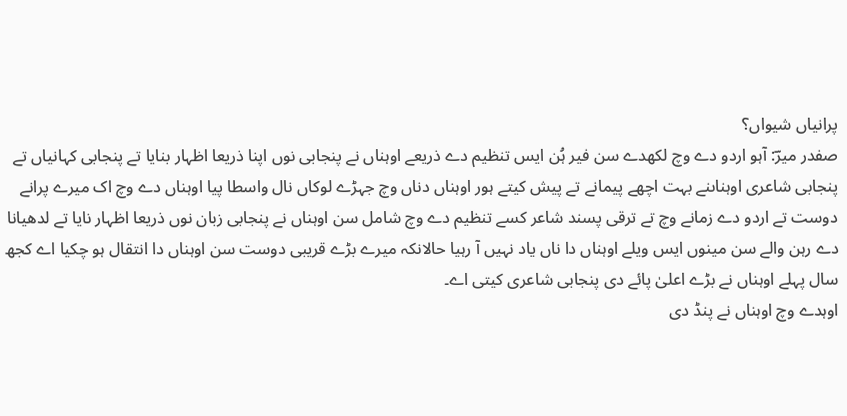پرانیاں شیواں؟
صفدر میرؔ: آہو اردو دے وچ لکھدے سن فیر ہُن ایس تنظیم دے ذریعے اوہناں نے پنجابی نوں اپنا ذریعا اظہار بنایا تے پنجابی کہانیاں تے پنجابی شاعری اوہناںنے بہت اچھے پیمانے تے پیش کیتے ہور اوہناں دناں وچ جہڑے لوکاں نال واسطا پیا اوہناں دے وچ اک میرے پرانے دوست تے اردو دے زمانے وچ تے ترقی پسند شاعر کسے تنظیم دے وچ شامل سن اوہناں نے پنجابی زبان نوں ذریعا اظہار نایا تے لدھیانا دے رہن والے سن مینوں ایس ویلے اوہناں دا ناں یاد نہیں آ رہیا حالانکہ میرے بڑے قریبی دوست سن اوہناں دا انتقال ہو چکیا اے کجھ سال پہلے اوہناں نے بڑے اعلیٰ پائے دی پنجابی شاعری کیتی اے۔
اوہدے وچ اوہناں نے پنڈ دی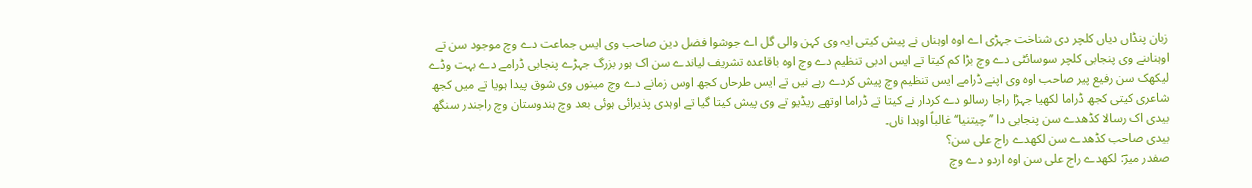زبان پنڈاں دیاں کلچر دی شناخت جہڑی اے اوہ اوہناں نے پیش کیتی ایہ وی کہن والی گل اے جوشوا فضل دین صاحب وی ایس جماعت دے وچ موجود سن تے اوہناںنے وی پنجابی کلچر سوسائٹی دے وچ بڑا کم کیتا تے ایس ادبی تنظیم دے وچ اوہ باقاعدہ تشریف لیاندے سن اک ہور بزرگ جہڑے پنجابی ڈرامے دے بہت وڈے لیکھک سن رفیع پیر صاحب اوہ وی اپنے ڈرامے ایس تنظیم وچ پیش کردے رہے نیں تے ایس طرحاں کجھ اوس زمانے دے وچ مینوں وی شوق پیدا ہویا تے میں کجھ شاعری کیتی کجھ ڈراما لکھیا جہڑا راجا رسالو دے کردار نے کیتا تے ڈراما اوتھے ریڈیو تے وی پیش کیتا گیا تے اوہدی پذیرائی ہوئی بعد وچ ہندوستان وچ راجندر سنگھ بیدی اک رسالا کڈھدے سن پنجابی دا ’’چیتنیا‘‘ غالباً اوہدا ناں۔
بیدی صاحب کڈھدے سن لکھدے راج علی سن؟
صفدر میرؔ: لکھدے راج علی سن اوہ اردو دے وچ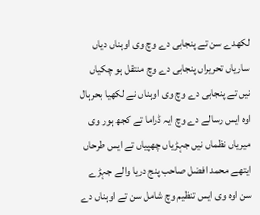لکھدے سن تے پنجابی دے وچ وی اوہناں دیاں ساریاں تحریراں پنجابی دے وچ منتقل ہو چکیاں نیں تے پنجابی دے وچ وی اوہناں نے لکھیا بحرہال اوہ ایس رسالے دے وچ ایہ ڈراما تے کجھ ہور وی میریاں نظماں نیں جہڑیاں چھپیاں تے ایس طرحاں ایتھے محمد افضل صاحب پنج دریا والے جہڑے سن اوہ وی ایس تنظیم وچ شامل سن تے اوہناں دے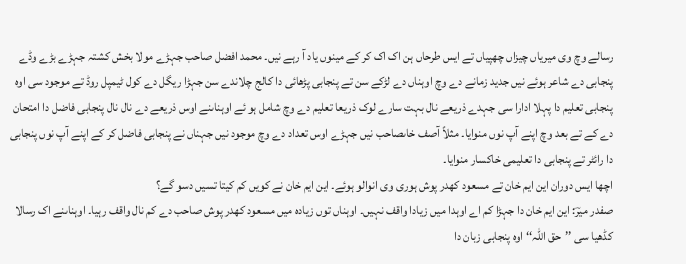رسالے وچ وی میریاں چیزاں چھپیاں تے ایس طرحاں ہن اک اک کر کے مینوں یاد آ رہے نیں۔ محمد افضل صاحب جہڑے مولا بخش کشتہ جہڑے بڑے وڈے پنجابی دے شاعر ہوئے نیں جدید زمانے دے وچ اوہناں دے لڑکے سن تے پنجابی پڑھائی دا کالج چلاندے سن جہڑا ریگل دے کول ٹیمپل روڈ تے موجود سی اوہ پنجابی تعلیم دا پہلا ادارا سی جہدے ذریعے نال بہت سارے لوک ذریعا تعلیم دے وچ شامل ہو ئے اوہناںنے اوس ذریعے دے نال نال پنجابی فاضل دا امتحان دے کے تے بعد وچ اپنے آپ نوں منوایا۔ مثلاً آصف خاںصاحب نیں جہڑے اوس تعداد دے وچ موجود نیں جہناں نے پنجابی فاضل کر کے اپنے آپ نوں پنجابی دا رائٹر تے پنجابی دا تعلیمی خاکسار منوایا۔
اچھا ایس دوران این ایم خان تے مسعود کھدر پوش ہوری وی انوالو ہوئے۔ این ایم خان نے کویں کم کیتا تسیں دسو گے؟
صفدر میرؔ: این ایم خان دا جہڑا کم اے اوہدا میں زیادا واقف نہیں۔ اوہناں توں زیادہ میں مسعود کھدر پوش صاحب دے کم نال واقف رہیا۔ اوہناںنے اک رسالا کڈھیا سی ’’حق اللہ‘‘ اوہ پنجابی زبان دا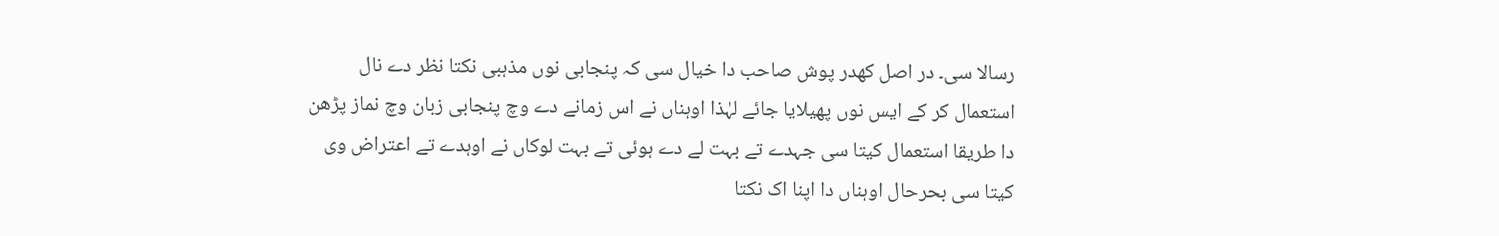رسالا سی۔ در اصل کھدر پوش صاحب دا خیال سی کہ پنجابی نوں مذہبی نکتا نظر دے نال استعمال کر کے ایس نوں پھیلایا جائے لہٰذا اوہناں نے اس زمانے دے وچ پنجابی زبان وچ نماز پڑھن دا طریقا استعمال کیتا سی جہدے تے بہت لے دے ہوئی تے بہت لوکاں نے اوہدے تے اعتراض وی کیتا سی بحرحال اوہناں دا اپنا اک نکتا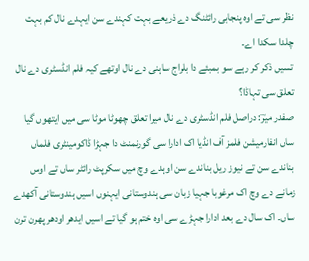نظر سی تے اوہ پنجابی رائٹنگ دے ذریعے بہت کہندے سن ایہدے نال کم بہت چلدا سکدا اے۔
تسیں ذکر کر رہے سو بمبئے دا بلراج ساہنی دے نال اوتھے کیہ فلم انڈسٹری دے نال تعلق سی تہاڈا؟
صفدر میرؔ: دراصل فلم انڈسٹری دے نال میرا تعلق چھوٹا موٹا سی میں ایتھوں گیا ساں انفارمیشن فلمز آف انڈیا اک ادارا سی گورنمنٹ دا جہڑا ڈاکومینٹری فلماں بناندے سن تے نیوز ریل بناندے سن اوہدے وچ میں سکرپٹ رائٹر ساں تے اوس زمانے دے وچ اک مرغوبا جہیا زبان سی ہندوستانی ایہنوں اسیں ہندوستانی آکھدے ساں۔ اک سال دے بعد ادارا جہڑے سی اوہ ختم ہو گیا تے اسیں ایدھر اودھر پھرن ترن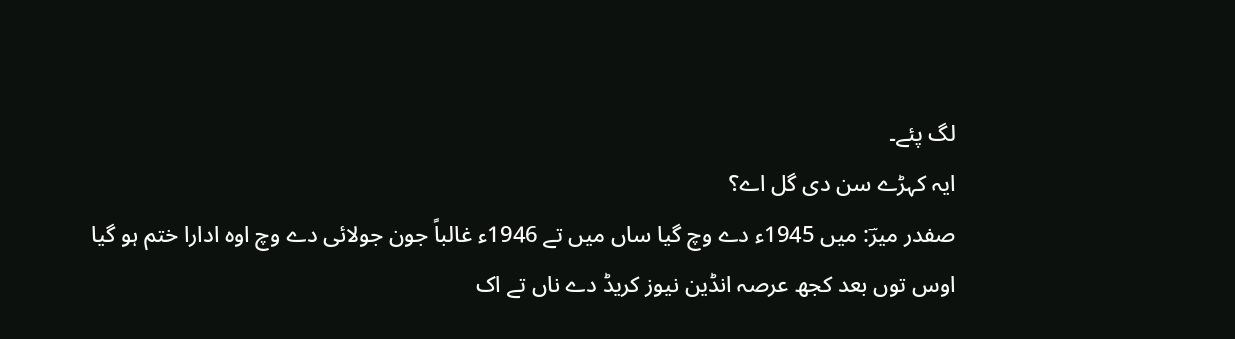لگ پئے۔
ایہ کہڑے سن دی گل اے؟
صفدر میرؔ: میں 1945ء دے وچ گیا ساں میں تے 1946ء غالباً جون جولائی دے وچ اوہ ادارا ختم ہو گیا اوس توں بعد کجھ عرصہ انڈین نیوز کریڈ دے ناں تے اک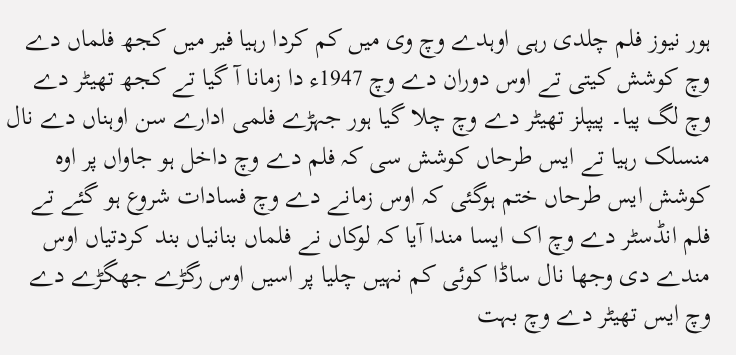ہور نیوز فلم چلدی رہی اوہدے وچ وی میں کم کردا رہیا فیر میں کجھ فلماں دے وچ کوشش کیتی تے اوس دوران دے وچ 1947ء دا زمانا آ گیا تے کجھ تھیٹر دے وچ لگ پیا۔ پیپلز تھیٹر دے وچ چلا گیا ہور جہڑے فلمی ادارے سن اوہناں دے نال منسلک رہیا تے ایس طرحاں کوشش سی کہ فلم دے وچ داخل ہو جاواں پر اوہ کوشش ایس طرحاں ختم ہوگئی کہ اوس زمانے دے وچ فسادات شروع ہو گئے تے فلم انڈسٹر دے وچ اک ایسا مندا آیا کہ لوکاں نے فلماں بنانیاں بند کردتیاں اوس مندے دی وجھا نال ساڈا کوئی کم نہیں چلیا پر اسیں اوس رگڑے جھگڑے دے وچ ایس تھیٹر دے وچ بہت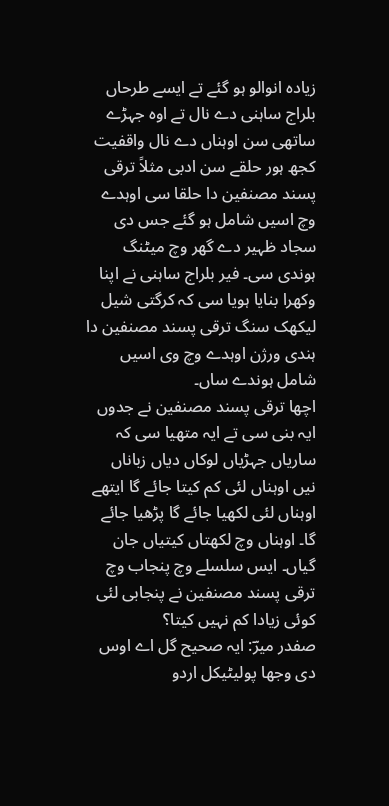زیادہ انوالو ہو گئے تے ایسے طرحاں بلراج ساہنی دے نال تے اوہ جہڑے ساتھی سن اوہناں دے نال واقفیت کجھ ہور حلقے سن ادبی مثلاً ترقی پسند مصنفین دا حلقا سی اوہدے وچ اسیں شامل ہو گئے جس دی سجاد ظہیر دے گھر وچ میٹنگ ہوندی سی۔ فیر بلراج ساہنی نے اپنا وکھرا بنایا ہویا سی کہ کرگتی شیل لیکھک سنگ ترقی پسند مصنفین دا ہندی ورژن اوہدے وچ وی اسیں شامل ہوندے ساں۔
اچھا ترقی پسند مصنفین نے جدوں ایہ بنی سی تے ایہ متھیا سی کہ ساریاں جہڑیاں لوکاں دیاں زباناں نیں اوہناں لئی کم کیتا جائے گا ایتھے اوہناں لئی لکھیا جائے گا پڑھیا جائے گا۔ اوہناں وچ لکھتاں کیتیاں جان گیاں۔ ایس سلسلے وچ پنجاب وچ ترقی پسند مصنفین نے پنجابی لئی کوئی زیادا کم نہیں کیتا؟
صفدر میرؔ: ایہ صحیح گل اے اوس دی وجھا پولیٹیکل اردو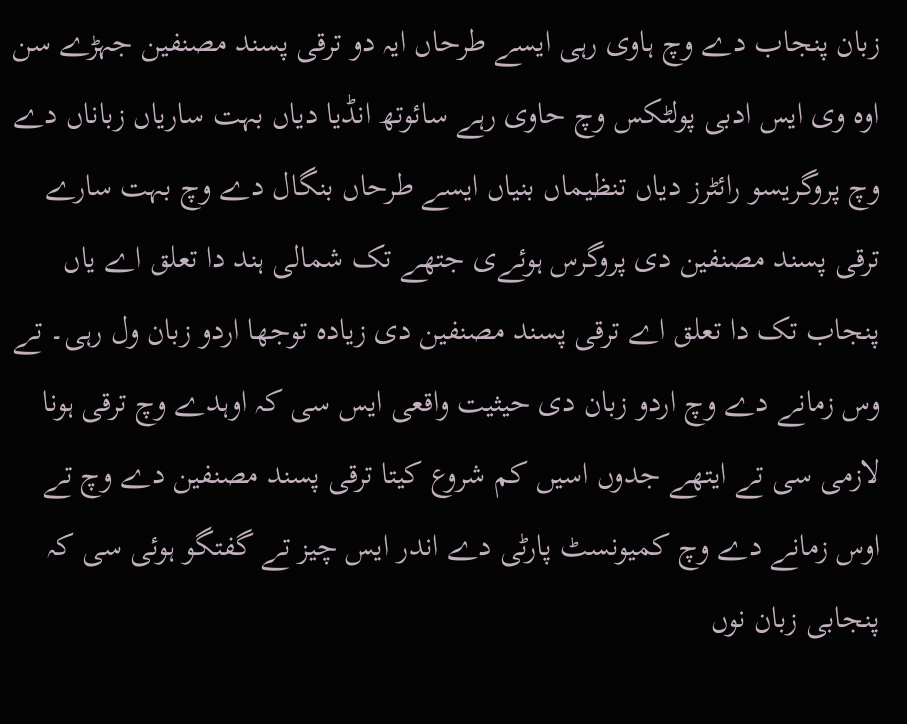زبان پنجاب دے وچ ہاوی رہی ایسے طرحاں ایہ دو ترقی پسند مصنفین جہڑے سن اوہ وی ایس ادبی پولٹکس وچ حاوی رہے سائوتھ انڈیا دیاں بہت ساریاں زباناں دے وچ پروگریسو رائٹرز دیاں تنظیماں بنیاں ایسے طرحاں بنگال دے وچ بہت سارے ترقی پسند مصنفین دی پروگرس ہوئےی جتھے تک شمالی ہند دا تعلق اے یاں پنجاب تک دا تعلق اے ترقی پسند مصنفین دی زیادہ توجھا اردو زبان ول رہی۔ تے وس زمانے دے وچ اردو زبان دی حیثیت واقعی ایس سی کہ اوہدے وچ ترقی ہونا لازمی سی تے ایتھے جدوں اسیں کم شروع کیتا ترقی پسند مصنفین دے وچ تے اوس زمانے دے وچ کمیونسٹ پارٹی دے اندر ایس چیز تے گفتگو ہوئی سی کہ پنجابی زبان نوں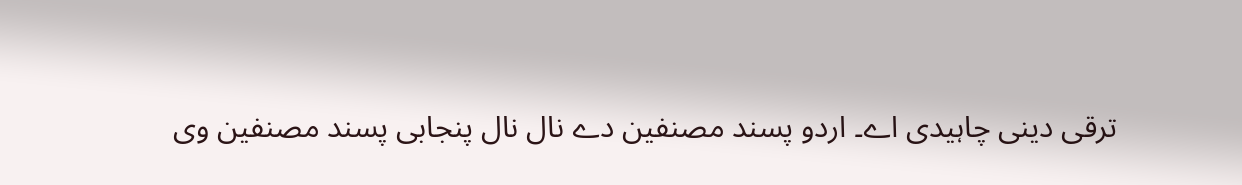ترقی دینی چاہیدی اے۔ اردو پسند مصنفین دے نال نال پنجابی پسند مصنفین وی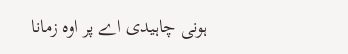ہونی چاہیدی اے پر اوہ زمانا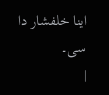اینا خلفشار دا سی۔
|